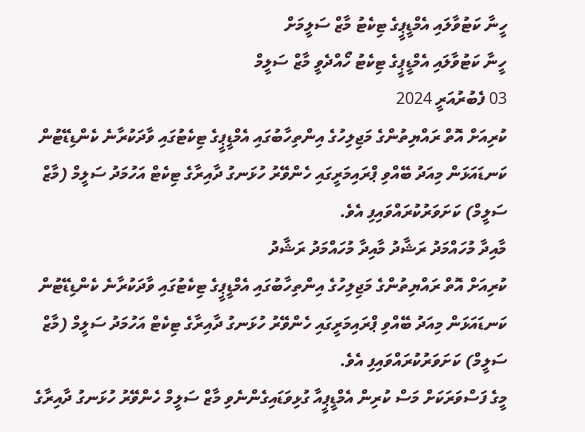ހީނާ ކަޓުވާލައި އެމްޑީޕީގެ ޓިކެޓު މާޒް ސަލީމަށް
ހީނާ ކަޓުވާލައި އެމްޑީޕީގެ ޓިކެޓު ހޯއްދެވީ މާޒް ސަލީމް
03 ފެބުރުއަރީ 2024
ކުރިއަށް އޮތް ރައްޔިތުންގެ މަޖިލިހުގެ އިންތިހާބުގައި އެމްޑީޕީގެ ޓިކެޓުގައި ވާދަކުރާނެ ކެންޑިޑޭޓުން ކަނޑައަޅަން މިއަދު ބޭއްވި ޕްރައިމަރީގައި ހެންވޭރު ހުޅަނގު ދާއިރާގެ ޓިކެޓް އަހުމަދު ސަލީމް (މާޒް ސަލީމް) ކަށަވަރުކުރައްވައިފި އެވެ.
މާއިދާ މުހައްމަދު ރަޝާދު މާއިދާ މުހައްމަދު ރަޝާދު
ކުރިއަށް އޮތް ރައްޔިތުންގެ މަޖިލިހުގެ އިންތިހާބުގައި އެމްޑީޕީގެ ޓިކެޓުގައި ވާދަކުރާނެ ކެންޑިޑޭޓުން ކަނޑައަޅަން މިއަދު ބޭއްވި ޕްރައިމަރީގައި ހެންވޭރު ހުޅަނގު ދާއިރާގެ ޓިކެޓް އަހުމަދު ސަލީމް (މާޒް ސަލީމް) ކަށަވަރުކުރައްވައިފި އެވެ.
މީގެ ފަސްވަރަކަށް މަސް ކުރިން އެމްޑީޕީއާ ގުޅިވަޑައިގެންނެވި މާޒް ސަލީމް ހެންވޭރު ހުޅަނގު ދާއިރާގެ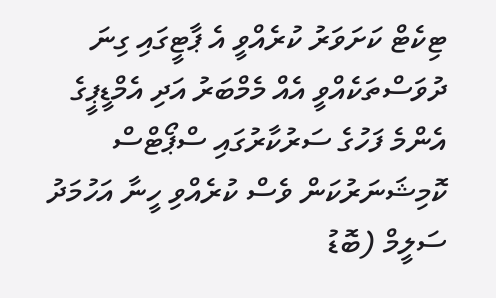ޓިކެޓް ކަށަވަރު ކުރެއްވީ އެ ޕާޓީގައި ގިނަ ދުވަސްތަކެއްވީ އެއް މެމްބަރު އަދި އެމްޑީޕީގެ އެންމެ ފަހުގެ ސަރުކާރުގައި ސްޕޯޓްސް ކޮމިޝަނަރުކަން ވެސް ކުރެއްވި ހީނާ އަހުމަދު ސަލީމް (ބޮޑު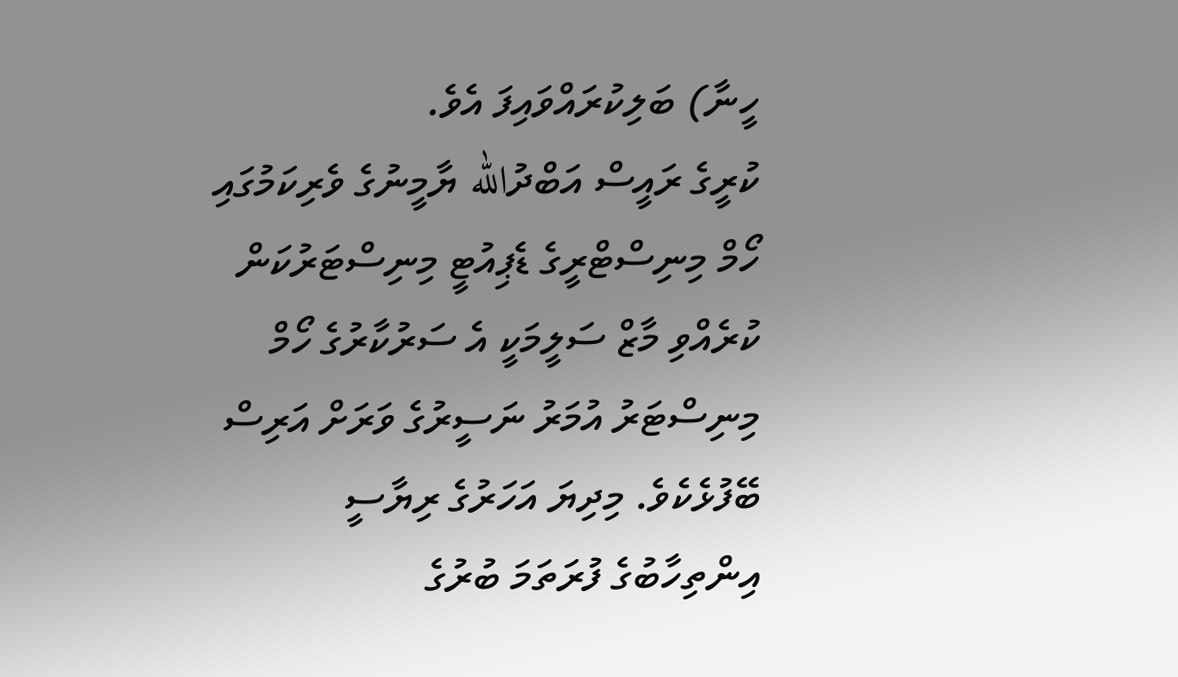ހީނާ) ބަލިކުރައްވައިފަ އެވެ.
ކުރީގެ ރައީސް އަބްދުالله ޔާމީނުގެ ވެރިކަމުގައި ހޯމް މިނިސްޓްރީގެ ޑެޕިއުޓީ މިނިސްޓަރުކަން ކުރެއްވި މާޒް ސަލީމަކީ އެ ސަރުކާރުގެ ހޯމް މިނިސްޓަރު އުމަރު ނަސީރުގެ ވަރަށް އަރިސް ބޭފުޅެކެވެ. މިދިޔަ އަހަރުގެ ރިޔާސީ އިންތިހާބުގެ ފުރަތަމަ ބުރުގެ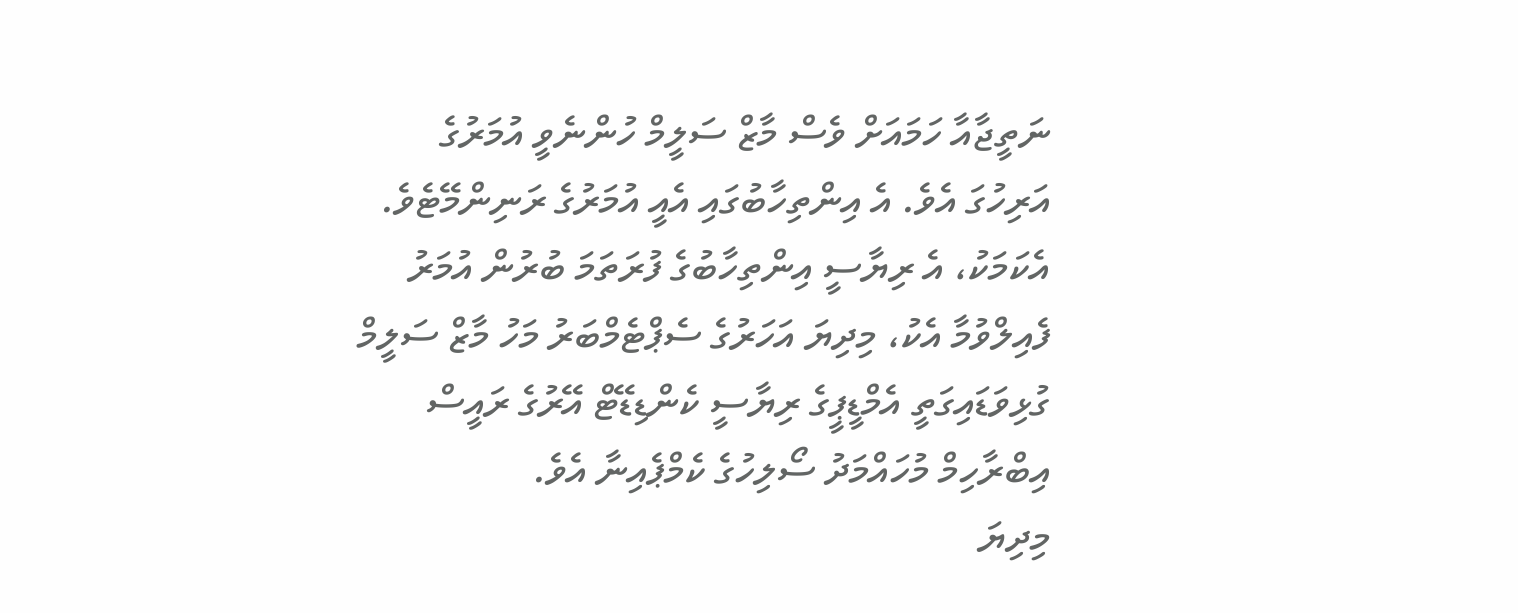ނަތީޖާއާ ހަމައަށް ވެސް މާޒް ސަލީމް ހުންނެވީ އުމަރުގެ އަރިހުގަ އެވެ. އެ އިންތިހާބުގައި އެއީ އުމަރުގެ ރަނިންމޭޓެވެ.
އެކަމަކު، އެ ރިޔާސީ އިންތިހާބުގެ ފުރަތަމަ ބުރުން އުމަރު ފެއިލްވުމާ އެކު، މިދިޔަ އަހަރުގެ ސެޕްޓެމްބަރު މަހު މާޒް ސަލީމް ގުޅިވަޑައިގަތީ އެމްޑީޕީގެ ރިޔާސީ ކެންޑިޑޭޓް އޭރުގެ ރައީސް އިބްރާހިމް މުހައްމަދު ސޯލިހުގެ ކެމްޕެއިނާ އެވެ.
މިދިޔަ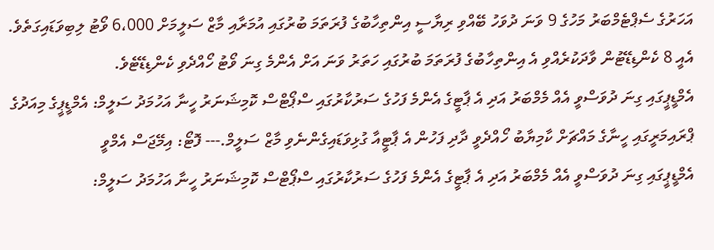އަހަރުގެ ސެޕްޓެމްބަރު މަހުގެ 9 ވަނަ ދުވަހު ބޭއްވި ރިޔާސީ އިންތިހާބުގެ ފުރަތަމަ ބުރުގައި އުމަރާއި މާޒް ސަލީމަށް 6،000 ވޯޓު ލިބިވަޑައިގަތެވެ. އެއީ 8 ކެންޑިޑޭޓުން ވާދަކުރެއްވި އެ އިންތިހާބުގެ ފުރަތަމަ ބުރުގައި ހަތަރު ވަނަ އަށް އެންމެ ގިނަ ވޯޓު ހޯއްދެވި ކެންޑިޑޭޓެވެ.
އެމްޑީޕީގައި ގިނަ ދުވަސްވީ އެއް މެމްބަރު އަދި އެ ޕާޓީގެ އެންމެ ފަހުގެ ސަރުކާރުގައި ސްޕޯޓްސް ކޮމިޝަނަރު ހީނާ އަހުމަދު ސަލީމް: އެމްޑީޕީގެ މިއަދުގެ ޕްރައިމަރީގައި ހީނާގެ މައްޗަށް ކާމިޔާބު ހޯއްދެވީ ދާދި ފަހުން އެ ޕާޓީއާ ގުޅިވަޑައިގެންނެވި މާޒް ސަލީމް.--- ފޮޓޯ: އިމޭޖަސް އެމްވީ
އެމްޑީޕީގައި ގިނަ ދުވަސްވީ އެއް މެމްބަރު އަދި އެ ޕާޓީގެ އެންމެ ފަހުގެ ސަރުކާރުގައި ސްޕޯޓްސް ކޮމިޝަނަރު ހީނާ އަހުމަދު ސަލީމް: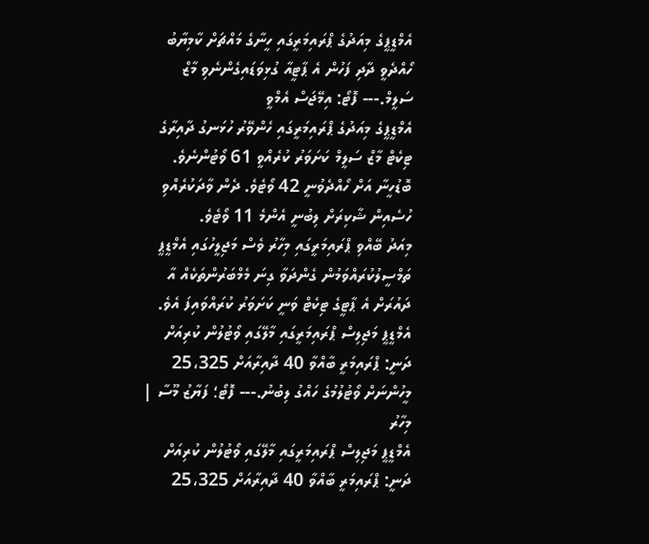އެމްޑީޕީގެ މިއަދުގެ ޕްރައިމަރީގައި ހީނާގެ މައްޗަށް ކާމިޔާބު ހޯއްދެވީ ދާދި ފަހުން އެ ޕާޓީއާ ގުޅިވަޑައިގެންނެވި މާޒް ސަލީމް.--- ފޮޓޯ: އިމޭޖަސް އެމްވީ
އެމްޑީޕީގެ މިއަދުގެ ޕްރައިމަރީގައި ހެންވޭރު ހުޅަނގު ދާއިރާގެ ޓިކެޓް މާޒް ސަލީމް ކަށަވަރު ކުރެއްވީ 61 ވޯޓުންނެވެ. ބޮޑުހީނާ އަށް ހޯއްދެވުނީ 42 ވޯޓެވެ. ދެން ވާދަކުރެއްވި ހުސެއިން ޝާކިރަށް ލިބުނީ އެންމެ 11 ވޯޓެވެ.
މިއަދު ބޭއްވި ޕްރައިމަރީގައި މިހާރު ވެސް މަޖިލީހުގައި އެމްޑީޕީ ތަމްސީލުކުރައްވަމުން ގެންދަވާ ގިނަ މެމްބަރުންތަކެއް އާ ދައުރަށް އެ ޕާޓީގެ ޓިކެޓް ވަނީ ކަށަވަރު ކުރައްވައިފަ އެވެ.
އެމްޑީޕީ މަޖިލިސް ޕްރައިމަރީގައި މާލޭގައި ވޯޓުލުން ކުރިއަށް ދަނީ: ޕްރައިމަރީ ބާއްވާ 40 ދާއިރާއަށް 25،325 މީހުންނަށް ވޯޓުލުމުގެ ހައްގު ލިބުނު.--- ފޮޓޯ؛ ފަޔާޒު މޫސާ | މިހާރު
އެމްޑީޕީ މަޖިލިސް ޕްރައިމަރީގައި މާލޭގައި ވޯޓުލުން ކުރިއަށް ދަނީ: ޕްރައިމަރީ ބާއްވާ 40 ދާއިރާއަށް 25،325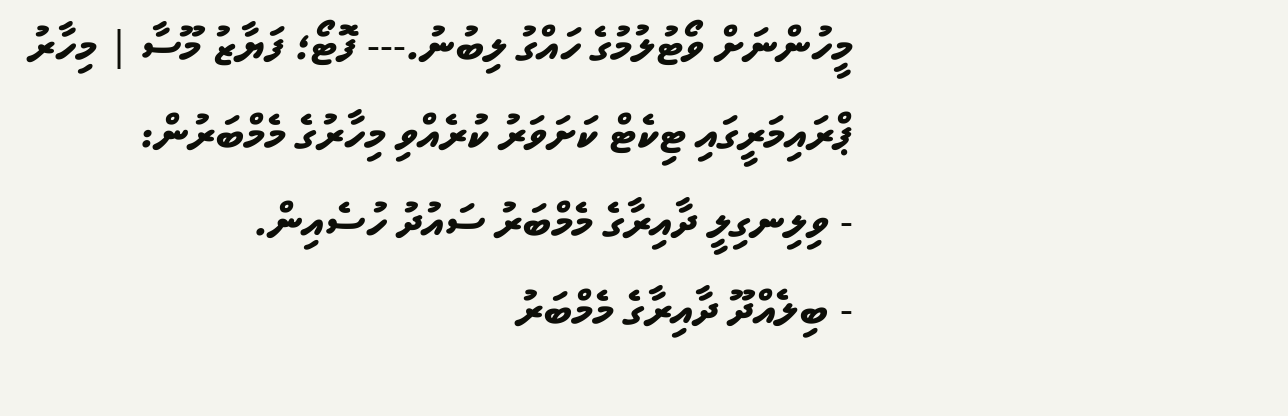މީހުންނަށް ވޯޓުލުމުގެ ހައްގު ލިބުނު.--- ފޮޓޯ؛ ފަޔާޒު މޫސާ | މިހާރު
ޕްރައިމަރީގައި ޓިކެޓް ކަށަވަރު ކުރެއްވި މިހާރުގެ މެމްބަރުން:
- ވިލިނގިލީ ދާއިރާގެ މެމްބަރު ސައުދު ހުސެއިން.
- ބިލެއްދޫ ދާއިރާގެ މެމްބަރު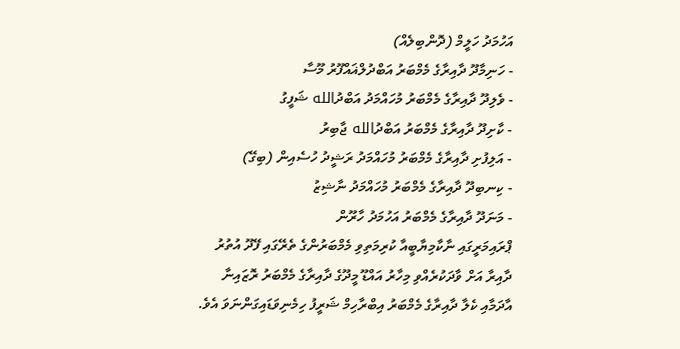އަހުމަދު ހަލީމް (ދޮންބިލެއް)
- ހަނިމާދޫ ދާއިރާގެ މެމްބަރު އަބްދުލްޣައްފޫރު މޫސާ
- ވެލިދޫ ދާއިރާގެ މެމްބަރު މުހައްމަދު އަބްދުالله ޝަފީގު
- ކާށިދޫ ދާއިރާގެ މެމްބަރު އަބްދުالله ޖާބިރު
- އަލިފުށި ދާއިރާގެ މެމްބަރު މުހައްމަދު ރަޝީދު ހުސެއިން (ބިގޭ)
- ކިނބިދޫ ދާއިރާގެ މެމްބަރު މުހައްމަދު ނާޝިޒު
- މަނަދޫ ދާއިރާގެ މެމްބަރު އަހުމަދު ހާރޫން
ޕްރައިމަރީގައި ނާކާމިޔާބީއާ ކުރިމަތިވި މެމްބަރުންގެ ތެރޭގައި ފޭދޫ އުތުރު ދާއިރާ އަށް ވާދަކުރެއްވި މިހާރު އައްޑޫ މީދޫގެ ދާއިރާގެ މެމްބަރު ރޮޒައިނާ އާދަމާއި ކެލާ ދާއިރާގެ މެމްބަރު އިބްރާހިމް ޝަރީފު ހިމެނިވަޑައިގަންނަވަ އެވެ.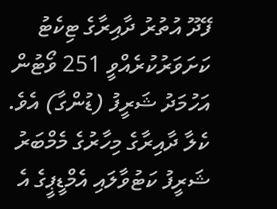ފޭދޫ އުތުރު ދާއިރާގެ ޓިކެޓު ކަށަވަރުކުރެއްވީ 251 ވޯޓުން އަހުމަދު ޝަރީފު (ޑުންގާ) އެވެ. ކެލާ ދާއިރާގެ މިހާރުގެ މެމްބަރު ޝަރީފު ކަޓުވާލައި އެމްޑީޕީގެ އެ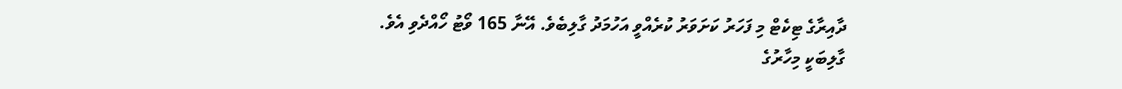ދާއިރާގެ ޓިކެޓް މި ފަހަރު ކަށަވަރު ކުރެއްވީ އަހުމަދު ގާލިބެވެ. އޭނާ 165 ވޯޓު ހޯއްދެވި އެވެ.
ގާލިބަކީ މިހާރުގެ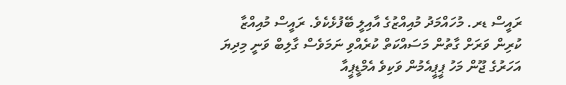ރައީސް ޑރ. މުހައްމަދު މުއިއްޒުގެ އާއިލީ ބޭފުޅެކެވެ. ރައީސް މުއިއްޒާ ކުރިން ވަރަށް ގާތުން މަސައްކަތް ކުރެއްވި ނަމަވެސް ގާލިބް ވަނީ މިދިޔަ އަހަރުގެ ޖޫން މަހު ޕީޕީއެމުން ވަކިވެ އެމްޑީޕީއާ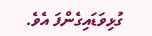ގުޅިވަޑައިގެންފަ އެވެ.